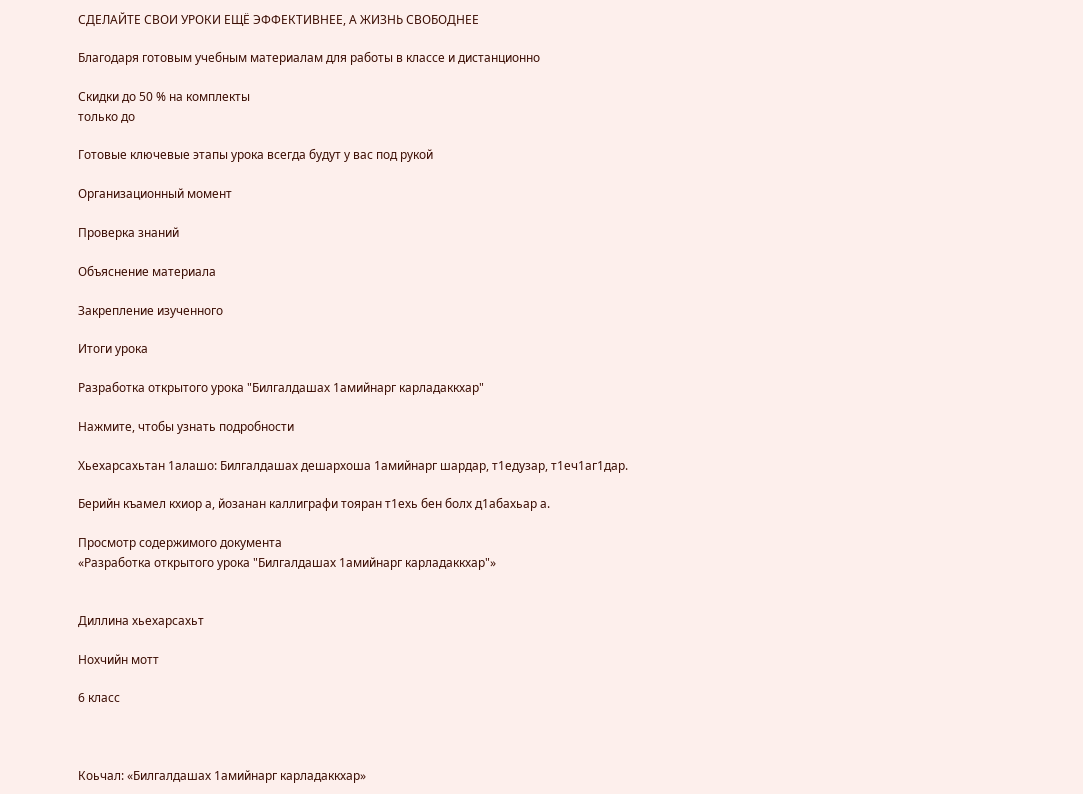СДЕЛАЙТЕ СВОИ УРОКИ ЕЩЁ ЭФФЕКТИВНЕЕ, А ЖИЗНЬ СВОБОДНЕЕ

Благодаря готовым учебным материалам для работы в классе и дистанционно

Скидки до 50 % на комплекты
только до

Готовые ключевые этапы урока всегда будут у вас под рукой

Организационный момент

Проверка знаний

Объяснение материала

Закрепление изученного

Итоги урока

Разработка открытого урока "Билгалдашах 1амийнарг карладаккхар"

Нажмите, чтобы узнать подробности

Хьехарсахьтан 1алашо: Билгалдашах дешархоша 1амийнарг шардар, т1едузар, т1еч1аг1дар.

Берийн къамел кхиор а, йозанан каллиграфи тояран т1ехь бен болх д1абахьар а.

Просмотр содержимого документа
«Разработка открытого урока "Билгалдашах 1амийнарг карладаккхар"»


Диллина хьехарсахьт

Нохчийн мотт

6 класс



Коьчал: «Билгалдашах 1амийнарг карладаккхар»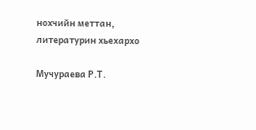нохчийн меттан, литературин хьехархо

Мучураева Р.Т.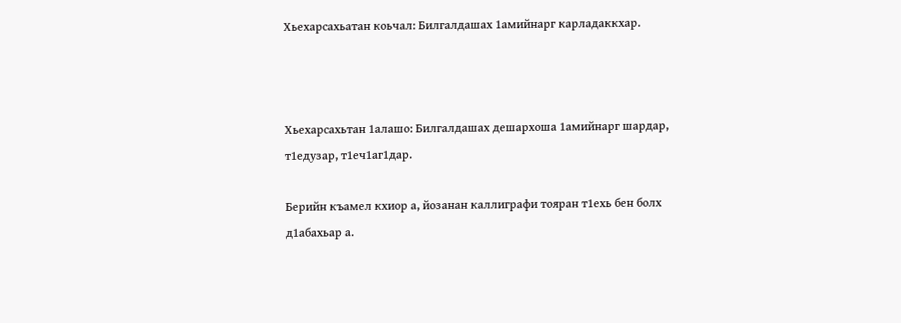Хьехарсахьатан коьчал: Билгалдашах 1амийнарг карладаккхар.



Хьехарсахьтан 1алашо: Билгалдашах дешархоша 1амийнарг шардар, т1едузар, т1еч1аг1дар.

Берийн къамел кхиор а, йозанан каллиграфи тояран т1ехь бен болх д1абахьар а.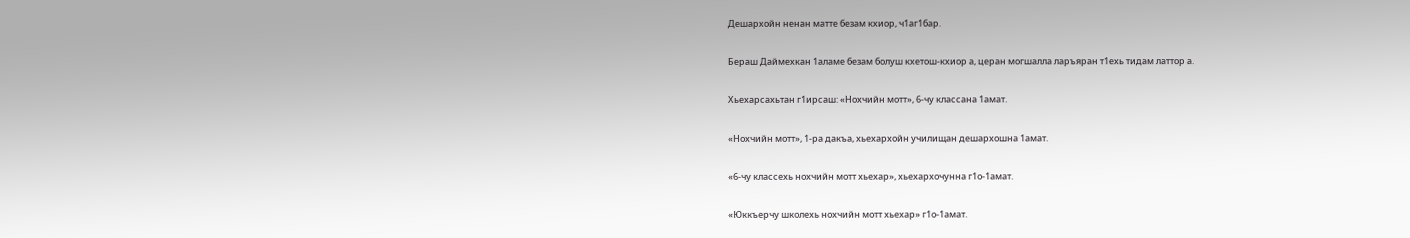Дешархойн ненан матте безам кхиор, ч1аг1бар.

Бераш Даймехкан 1аламе безам болуш кхетош-кхиор а, церан могшалла ларъяран т1ехь тидам латтор а.

Хьехарсахьтан г1ирсаш: «Нохчийн мотт», 6-чу классана 1амат.

«Нохчийн мотт», 1-ра дакъа, хьехархойн училищан дешархошна 1амат.

«6-чу классехь нохчийн мотт хьехар», хьехархочунна г1о-1амат.

«Юккъерчу школехь нохчийн мотт хьехар» г1о-1амат.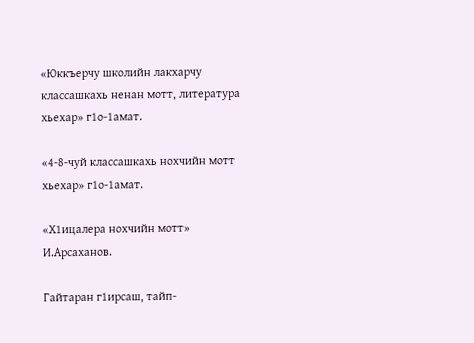«Юккъерчу школийн лакхарчу классашкахь ненан мотт, литература хьехар» г1о-1амат.

«4-8-чуй классашкахь нохчийн мотт хьехар» г1о-1амат.

«Х1ицалера нохчийн мотт» И.Арсаханов.

Гайтаран г1ирсаш, тайп-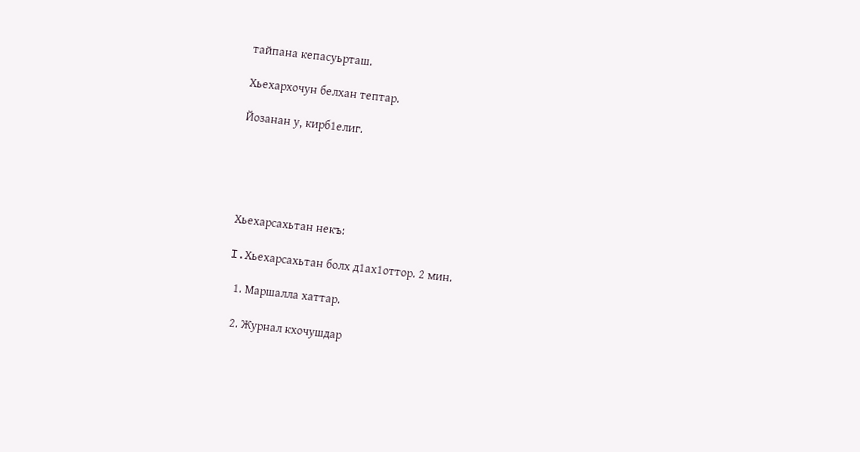тайпана кепасуьрташ.

Хьехархочун белхан тептар.

Йозанан у, кирб1елиг.





Хьехарсахьтан некъ:

I.Хьехарсахьтан болх д1ах1оттор. 2 мин.

  1. Маршалла хаттар.

  2. Журнал кхочушдар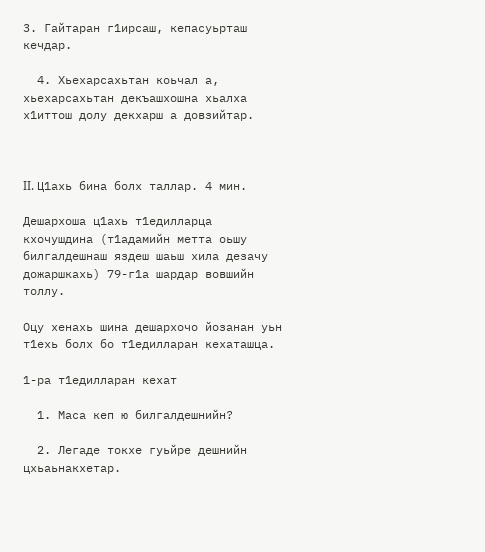3. Гайтаран г1ирсаш, кепасуьрташ кечдар.

  4. Хьехарсахьтан коьчал а, хьехарсахьтан декъашхошна хьалха х1иттош долу декхарш а довзийтар.



II. Ц1ахь бина болх таллар. 4 мин.

Дешархоша ц1ахь т1едилларца кхочушдина (т1адамийн метта оьшу билгалдешнаш яздеш шаьш хила дезачу дожаршкахь) 79-г1а шардар вовшийн толлу.

Оцу хенахь шина дешархочо йозанан уьн т1ехь болх бо т1едилларан кехаташца.

1-ра т1едилларан кехат

  1. Маса кеп ю билгалдешнийн?

  2. Легаде токхе гуьйре дешнийн цхьаьнакхетар.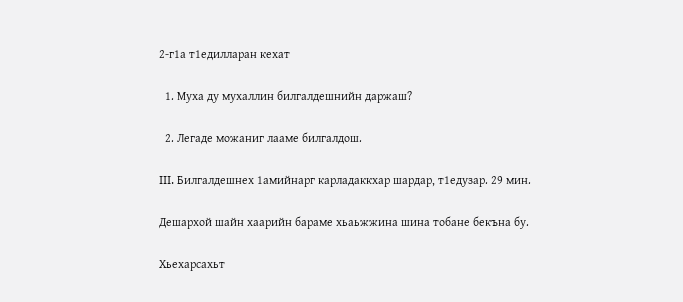2-г1а т1едилларан кехат

  1. Муха ду мухаллин билгалдешнийн даржаш?

  2. Легаде можаниг лааме билгалдош.

III. Билгалдешнех 1амийнарг карладаккхар шардар, т1едузар. 29 мин.

Дешархой шайн хаарийн бараме хьаьжжина шина тобане бекъна бу.

Хьехарсахьт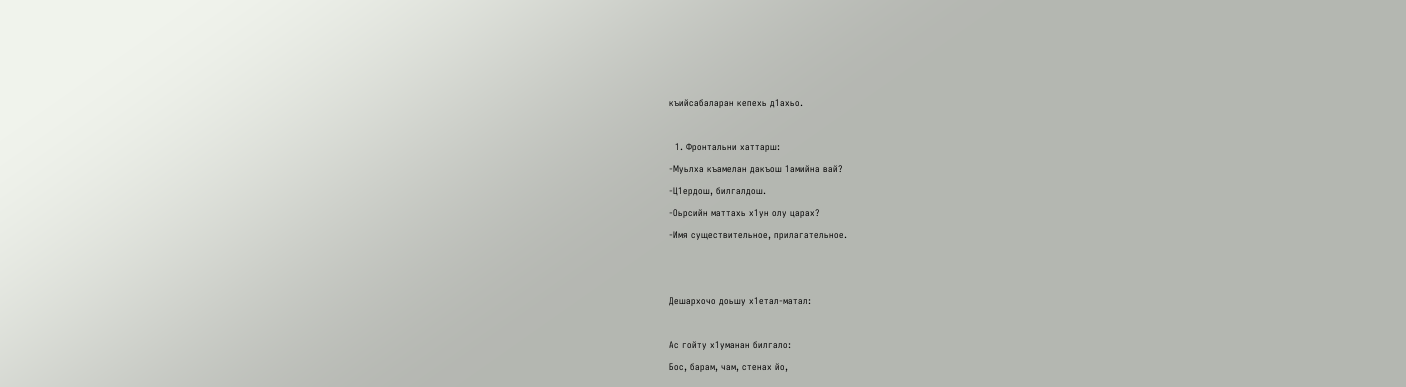къийсабаларан кепехь д1ахьо.



  1. Фронтальни хаттарш:

-Муьлха къамелан дакъош 1амийна вай?

-Ц1ердош, билгалдош.

-Оьрсийн маттахь х1ун олу царах?

-Имя существительное, прилагательное.





Дешархочо доьшу х1етал-матал:



Ас гойту х1уманан билгало:

Бос, барам, чам, стенах йо,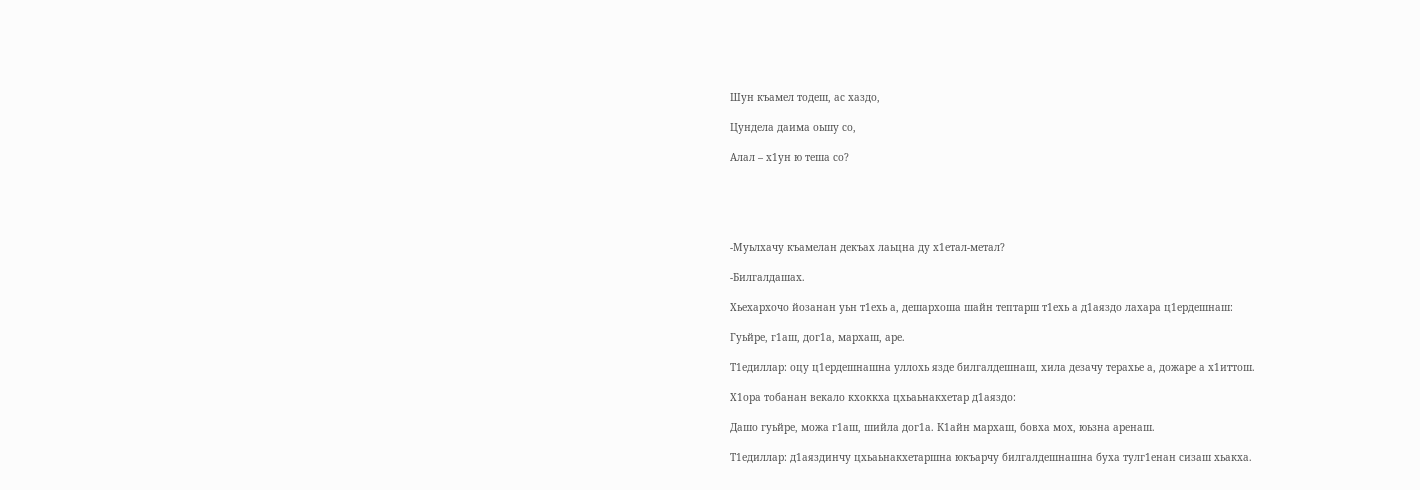Шун къамел тодеш, ас хаздо,

Цундела даима оьшу со,

Алал – х1ун ю теша со?





-Муьлхачу къамелан декъах лаьцна ду х1етал-метал?

-Билгалдашах.

Хьехархочо йозанан уьн т1ехь а, дешархоша шайн тептарш т1ехь а д1аяздо лахара ц1ердешнаш:

Гуьйре, г1аш, дог1а, мархаш, аре.

Т1едиллар: оцу ц1ердешнашна уллохь язде билгалдешнаш, хила дезачу терахье а, дожаре а х1иттош.

Х1ора тобанан векало кхоккха цхьаьнакхетар д1аяздо:

Дашо гуьйре, можа г1аш, шийла дог1а. К1айн мархаш, бовха мох, юьзна аренаш.

Т1едиллар: д1аяздинчу цхьаьнакхетаршна юкъарчу билгалдешнашна буха тулг1енан сизаш хьакха.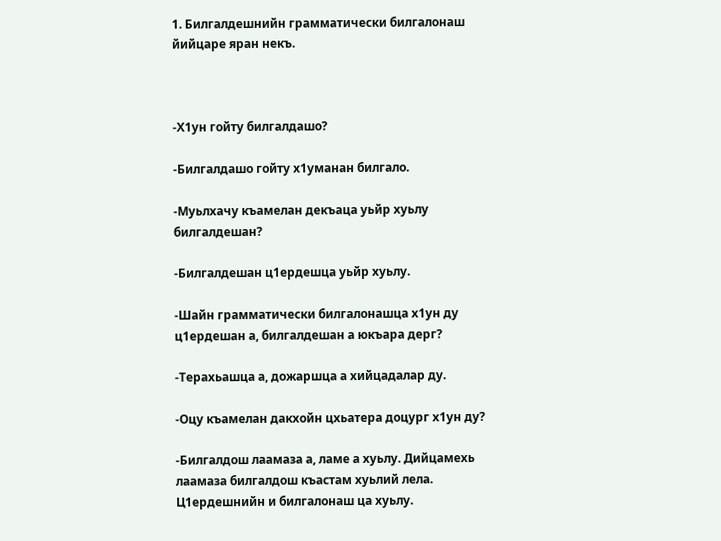1. Билгалдешнийн грамматически билгалонаш йийцаре яран некъ.



-Х1ун гойту билгалдашо?

-Билгалдашо гойту х1уманан билгало.

-Муьлхачу къамелан декъаца уьйр хуьлу билгалдешан?

-Билгалдешан ц1ердешца уьйр хуьлу.

-Шайн грамматически билгалонашца х1ун ду ц1ердешан а, билгалдешан а юкъара дерг?

-Терахьашца а, дожаршца а хийцадалар ду.

-Оцу къамелан дакхойн цхьатера доцург х1ун ду?

-Билгалдош лаамаза а, ламе а хуьлу. Дийцамехь лаамаза билгалдош къастам хуьлий лела. Ц1ердешнийн и билгалонаш ца хуьлу.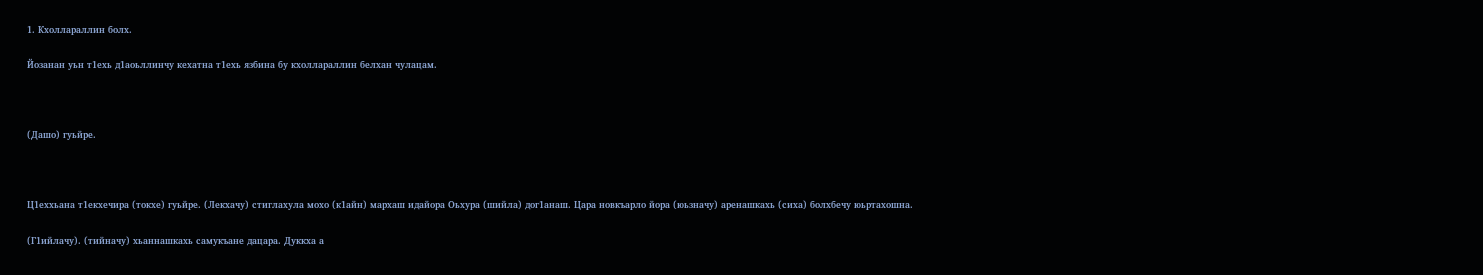1. Кхоллараллин болх.

Йозанан уьн т1ехь д1аоьллинчу кехатна т1ехь язбина бу кхоллараллин белхан чулацам.



(Дашо) гуьйре.



Ц1еххьана т1екхечира (токхе) гуьйре. (Лекхачу) стиглахула мохо (к1айн) мархаш идайора Оьхура (шийла) дог1анаш. Цара новкъарло йора (юьзначу) аренашкахь (сиха) болхбечу юьртахошна.

(Г1ийлачу). (тийначу) хьаннашкахь самукъане дацара. Дуккха а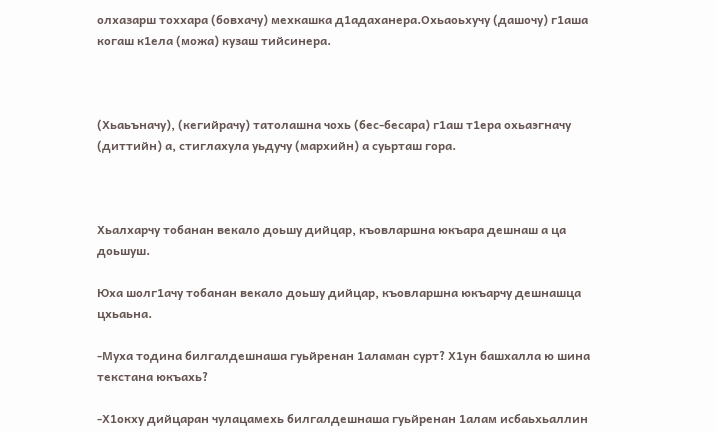олхазарш тоххара (бовхачу) мехкашка д1адаханера.Охьаоьхучу (дашочу) г1аша когаш к1ела (можа) кузаш тийсинера.



(Хьаьъначу), (кегийрачу) татолашна чохь (бес-бесара) г1аш т1ера охьаэгначу (диттийн) а, стиглахула уьдучу (мархийн) а суьрташ гора.



Хьалхарчу тобанан векало доьшу дийцар, къовларшна юкъара дешнаш а ца доьшуш.

Юха шолг1ачу тобанан векало доьшу дийцар, къовларшна юкъарчу дешнашца цхьаьна.

-Муха тодина билгалдешнаша гуьйренан 1аламан сурт? Х1ун башхалла ю шина текстана юкъахь?

-Х1окху дийцаран чулацамехь билгалдешнаша гуьйренан 1алам исбаьхьаллин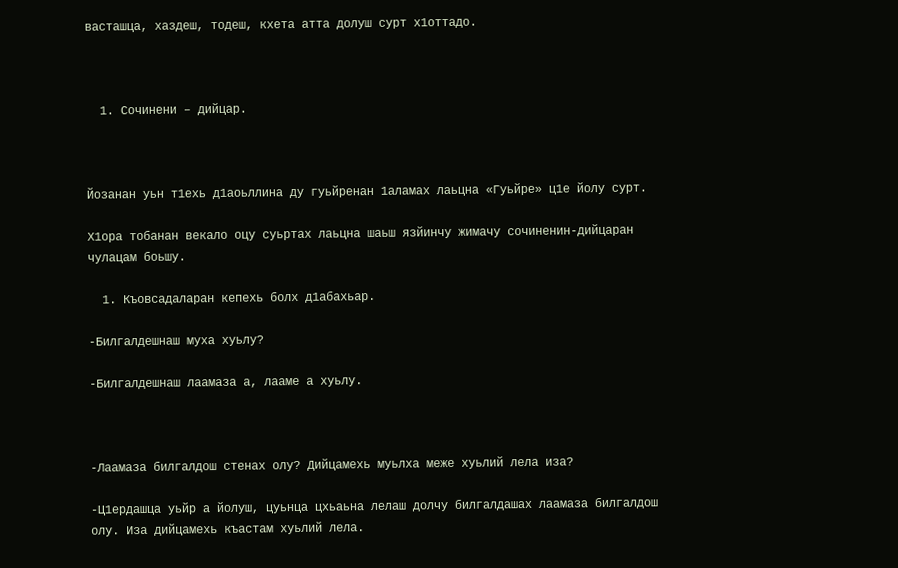васташца, хаздеш, тодеш, кхета атта долуш сурт х1оттадо.



  1. Сочинени – дийцар.



Йозанан уьн т1ехь д1аоьллина ду гуьйренан 1аламах лаьцна «Гуьйре» ц1е йолу сурт.

Х1ора тобанан векало оцу суьртах лаьцна шаьш язйинчу жимачу сочиненин-дийцаран чулацам боьшу.

  1. Къовсадаларан кепехь болх д1абахьар.

-Билгалдешнаш муха хуьлу?

-Билгалдешнаш лаамаза а, лааме а хуьлу.



-Лаамаза билгалдош стенах олу? Дийцамехь муьлха меже хуьлий лела иза?

-Ц1ердашца уьйр а йолуш, цуьнца цхьаьна лелаш долчу билгалдашах лаамаза билгалдош олу. Иза дийцамехь къастам хуьлий лела.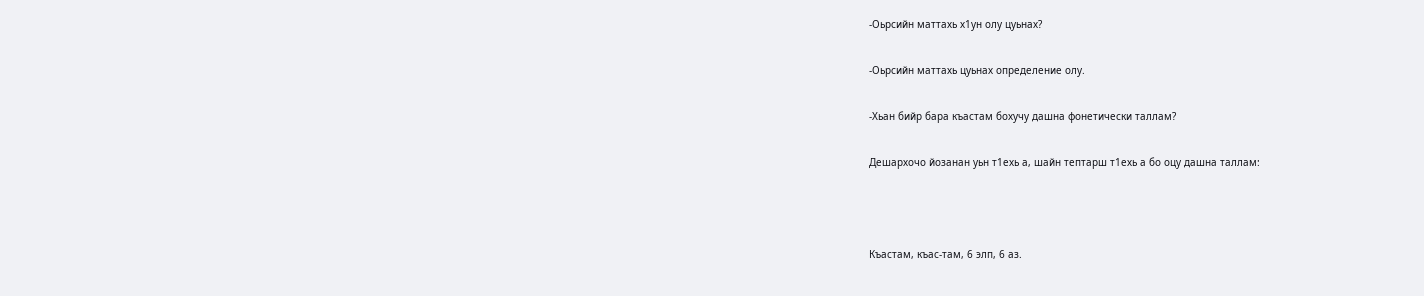-Оьрсийн маттахь х1ун олу цуьнах?

-Оьрсийн маттахь цуьнах определение олу.

-Хьан бийр бара къастам бохучу дашна фонетически таллам?

Дешархочо йозанан уьн т1ехь а, шайн тептарш т1ехь а бо оцу дашна таллам:



Къастам, къас-там, 6 элп, 6 аз.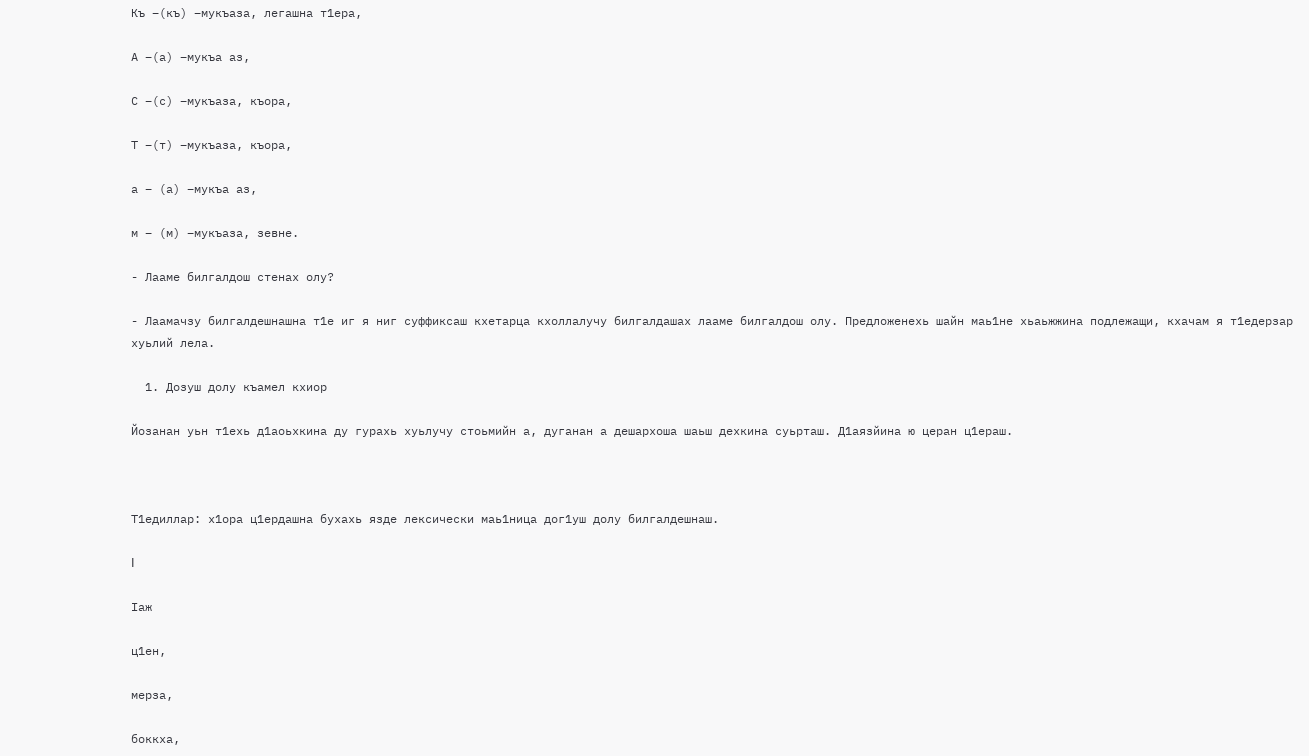Къ –(къ) –мукъаза, легашна т1ера,

А –(а) –мукъа аз,

С –(с) –мукъаза, къора,

Т –(т) –мукъаза, къора,

а – (а) –мукъа аз,

м – (м) –мукъаза, зевне.

- Лааме билгалдош стенах олу?

- Лаамачзу билгалдешнашна т1е иг я ниг суффиксаш кхетарца кхоллалучу билгалдашах лааме билгалдош олу. Предложенехь шайн маь1не хьаьжжина подлежащи, кхачам я т1едерзар хуьлий лела.

  1. Дозуш долу къамел кхиор

Йозанан уьн т1ехь д1аоьхкина ду гурахь хуьлучу стоьмийн а, дуганан а дешархоша шаьш дехкина суьрташ. Д1аязйина ю церан ц1ераш.



Т1едиллар: х1ора ц1ердашна бухахь язде лексически маь1ница дог1уш долу билгалдешнаш.

I

Iаж

ц1ен,

мерза,

боккха,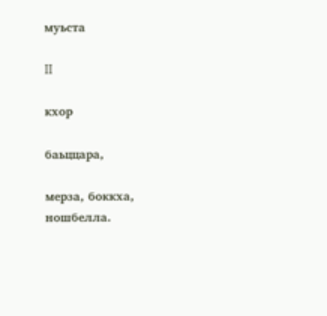муьста

II

кхор

баьццара,

мерза, боккха, ношбелла.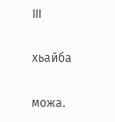III

хьайба

можа.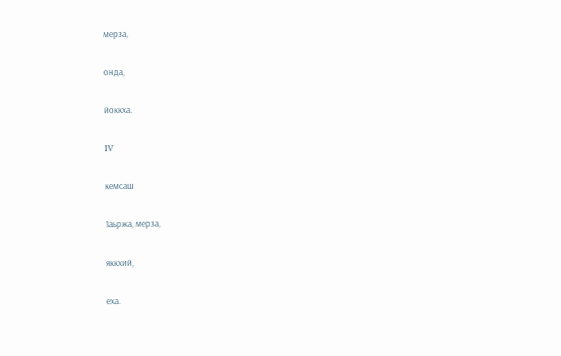мерза,

онда,

йоккха.

IV

кемсаш

1аьржа, мерза,

яккхий,

еха.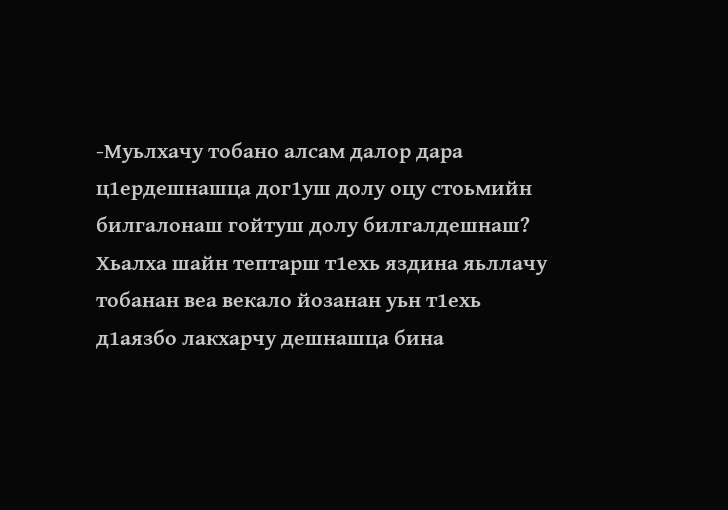-Муьлхачу тобано алсам далор дара ц1ердешнашца дог1уш долу оцу стоьмийн билгалонаш гойтуш долу билгалдешнаш? Хьалха шайн тептарш т1ехь яздина яьллачу тобанан веа векало йозанан уьн т1ехь д1аязбо лакхарчу дешнашца бина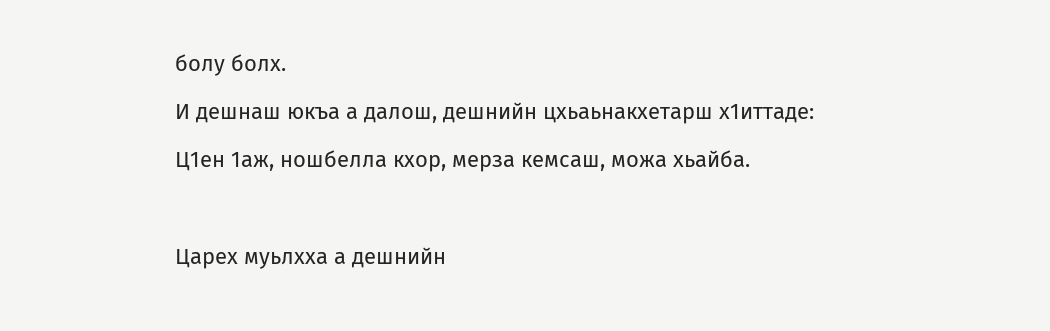болу болх.

И дешнаш юкъа а далош, дешнийн цхьаьнакхетарш х1иттаде:

Ц1ен 1аж, ношбелла кхор, мерза кемсаш, можа хьайба.



Царех муьлхха а дешнийн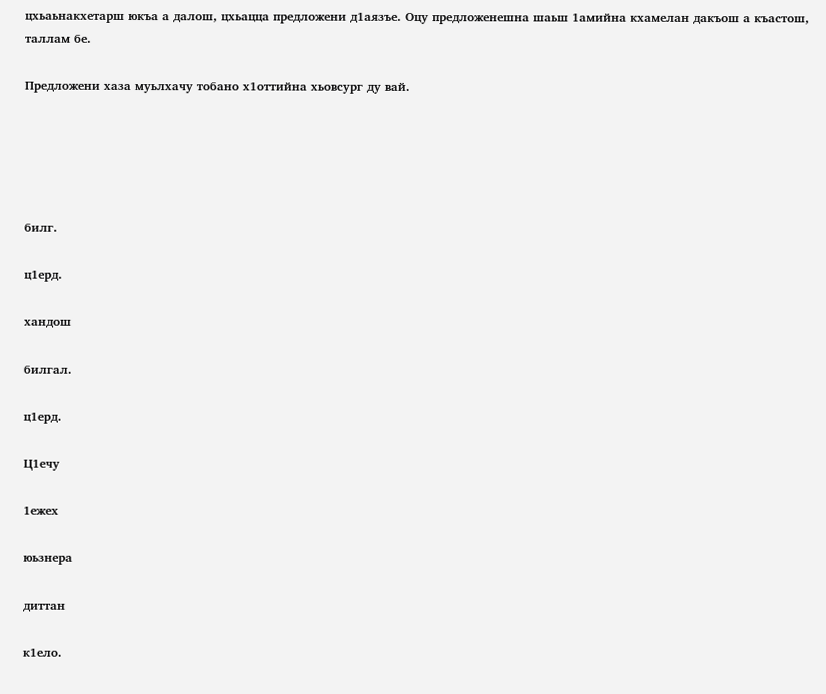цхьаьнакхетарш юкъа а далош, цхьацца предложени д1аязъе. Оцу предложенешна шаьш 1амийна кхамелан дакъош а къастош, таллам бе.

Предложени хаза муьлхачу тобано х1оттийна хьовсург ду вай.





билг.

ц1ерд.

хандош

билгал.

ц1ерд.

Ц1ечу

1ежех

юьзнера

диттан

к1ело.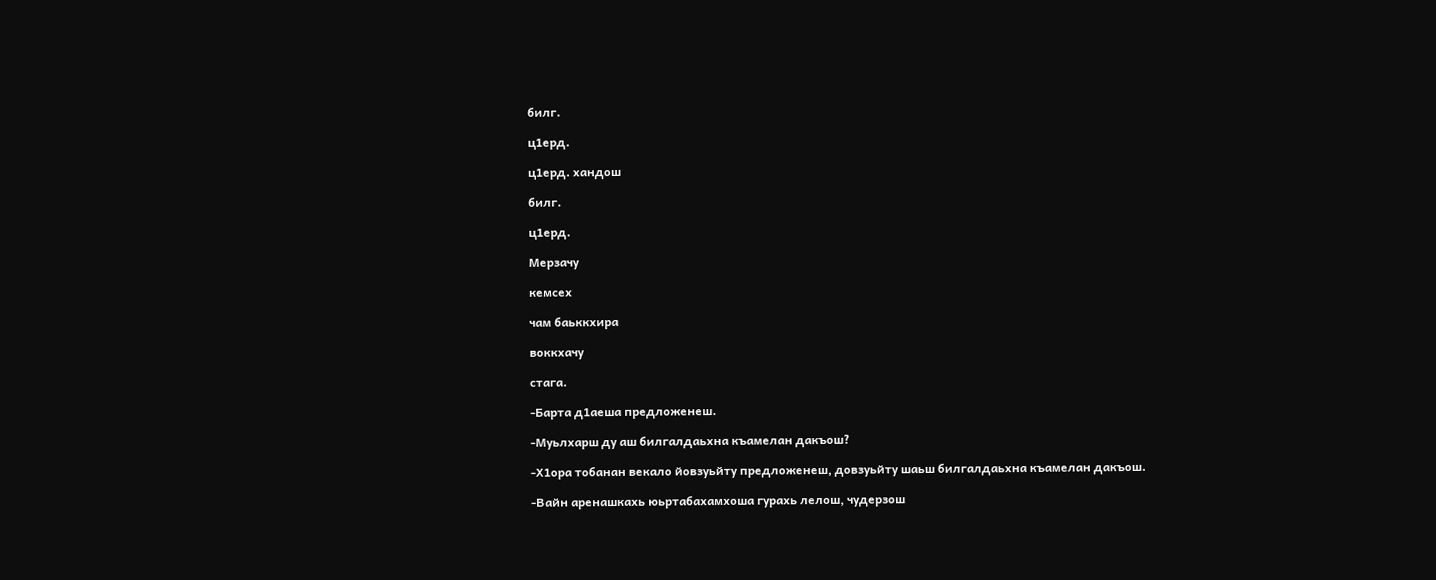билг.

ц1ерд.

ц1ерд. хандош

билг.

ц1ерд.

Мерзачу

кемсех

чам баьккхира

воккхачу

стага.

-Барта д1аеша предложенеш.

-Муьлхарш ду аш билгалдаьхна къамелан дакъош?

-Х1ора тобанан векало йовзуьйту предложенеш, довзуьйту шаьш билгалдаьхна къамелан дакъош.

-Вайн аренашкахь юьртабахамхоша гурахь лелош, чудерзош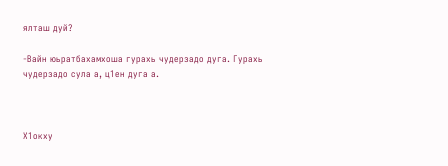ялташ дуй?

-Вайн юьратбахамхоша гурахь чудерзадо дуга. Гурахь чудерзадо сула а, ц1ен дуга а.



Х1окху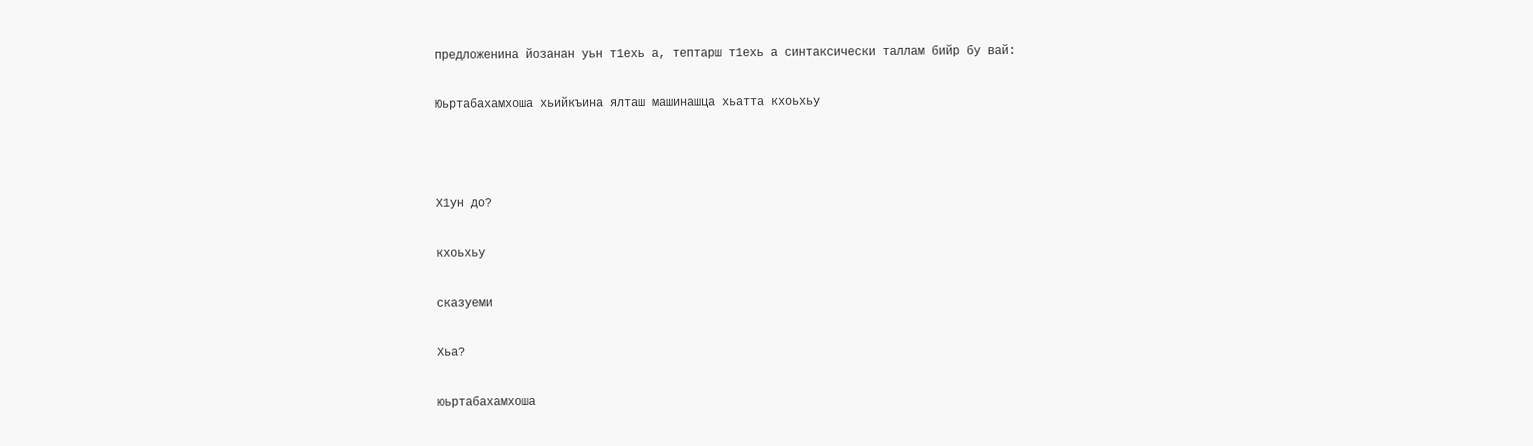предложенина йозанан уьн т1ехь а, тептарш т1ехь а синтаксически таллам бийр бу вай:

Юьртабахамхоша хьийкъина ялташ машинашца хьатта кхоьхьу



Х1ун до?

кхоьхьу

сказуеми

Хьа?

юьртабахамхоша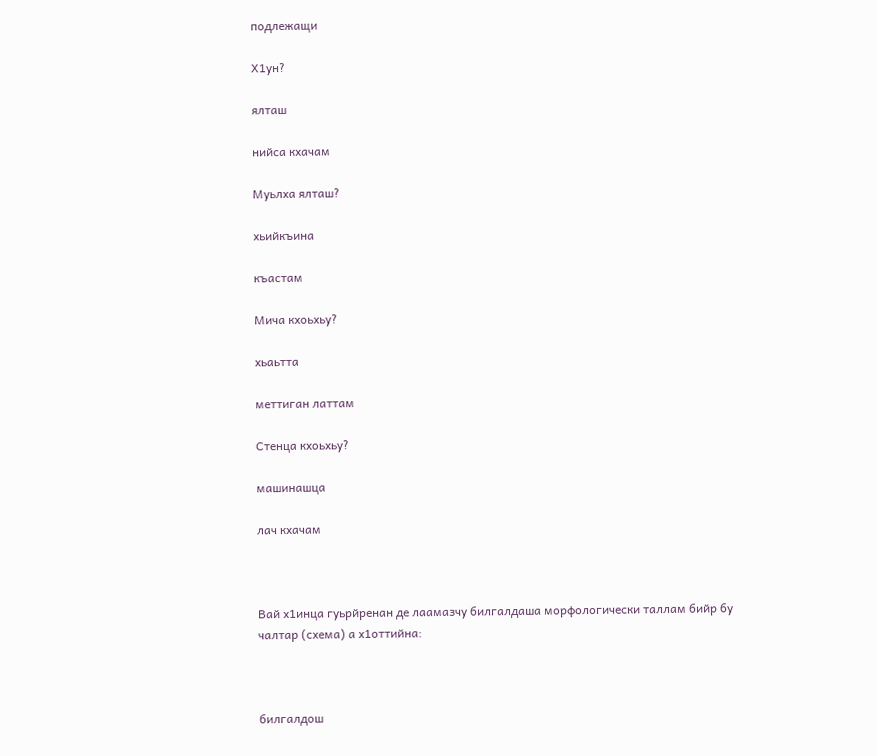подлежащи

Х1ун?

ялташ

нийса кхачам

Муьлха ялташ?

хьийкъина

къастам

Мича кхоьхьу?

хьаьтта

меттиган латтам

Стенца кхоьхьу?

машинашца

лач кхачам



Вай х1инца гуьрйренан де лаамазчу билгалдаша морфологически таллам бийр бу чалтар (схема) а х1оттийна:



билгалдош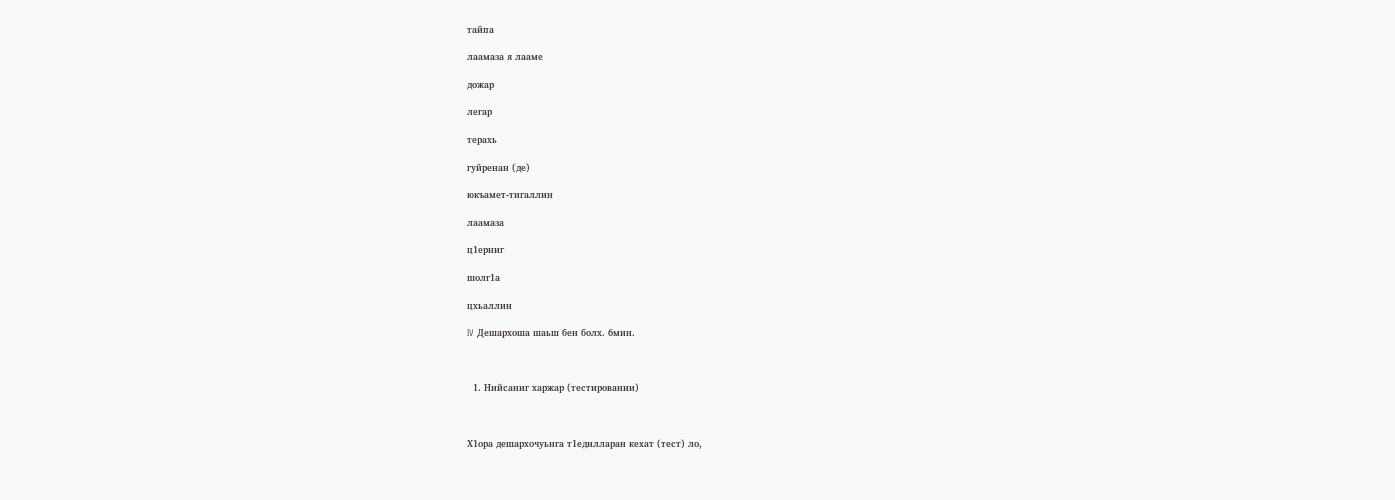тайпа

лаамаза я лааме

дожар

легар

терахь

гуйренан (де)

юкъамет-тигаллин

лаамаза

ц1ерниг

шолг1а

цхьаллин

IV Дешархоша шаьш бен болх. 6мин.



  1. Нийсаниг харжар (тестировании)



Х1ора дешархочуьнга т1едилларан кехат (тест) ло,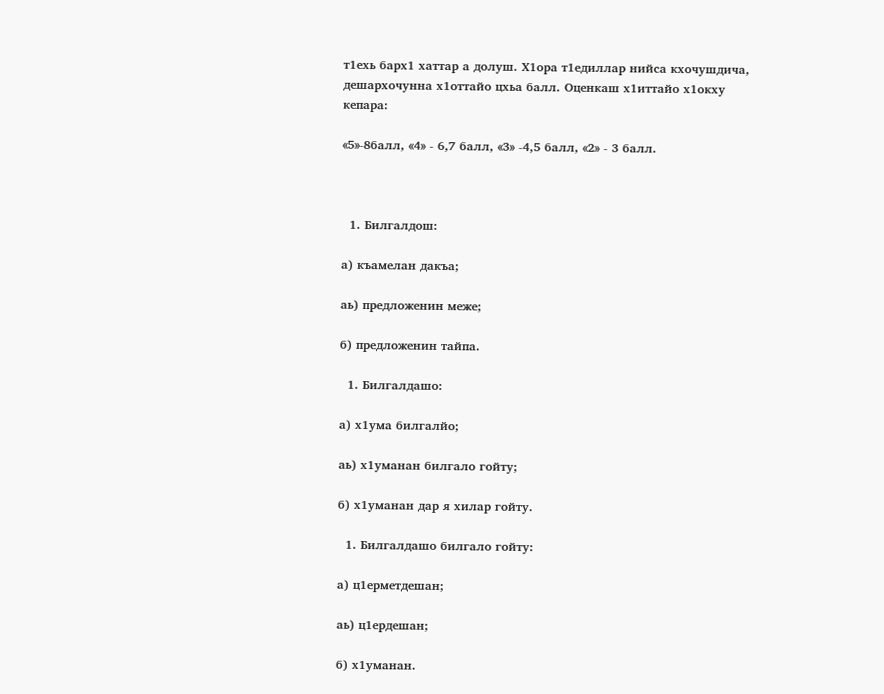т1ехь барх1 хаттар а долуш. Х1ора т1едиллар нийса кхочушдича, дешархочунна х1оттайо цхьа балл. Оценкаш х1иттайо х1окху кепара:

«5»-8балл, «4» - 6,7 балл, «3» -4,5 балл, «2» - 3 балл.



  1. Билгалдош:

а) къамелан дакъа;

аь) предложенин меже;

б) предложенин тайпа.

  1. Билгалдашо:

а) х1ума билгалйо;

аь) х1уманан билгало гойту;

б) х1уманан дар я хилар гойту.

  1. Билгалдашо билгало гойту:

а) ц1ерметдешан;

аь) ц1ердешан;

б) х1уманан.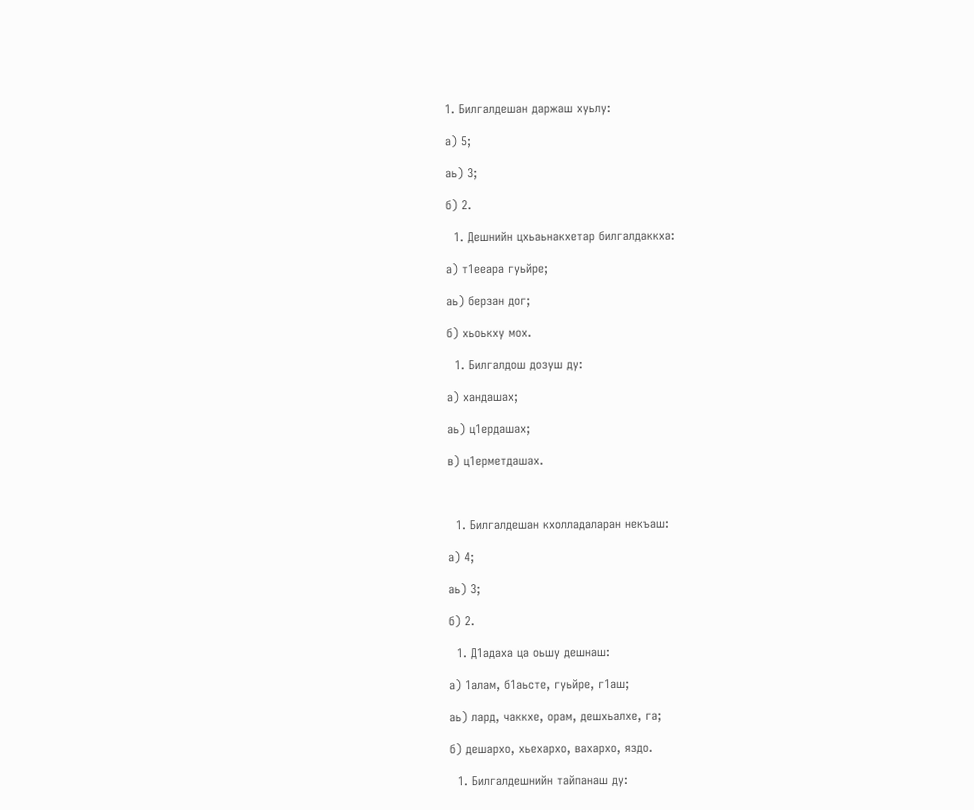1. Билгалдешан даржаш хуьлу:

а) 5;

аь) 3;

б) 2.

  1. Дешнийн цхьаьнакхетар билгалдаккха:

а) т1ееара гуьйре;

аь) берзан дог;

б) хьоькху мох.

  1. Билгалдош дозуш ду:

а) хандашах;

аь) ц1ердашах;

в) ц1ерметдашах.



  1. Билгалдешан кхолладаларан некъаш:

а) 4;

аь) 3;

б) 2.

  1. Д1адаха ца оьшу дешнаш:

а) 1алам, б1аьсте, гуьйре, г1аш;

аь) лард, чаккхе, орам, дешхьалхе, га;

б) дешархо, хьехархо, вахархо, яздо.

  1. Билгалдешнийн тайпанаш ду: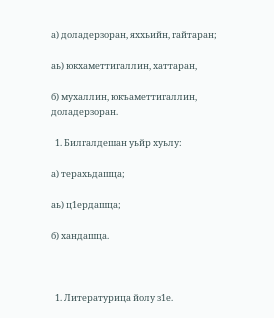а) доладерзоран, яххьийн, гайтаран;

аь) юкхаметтигаллин, хаттаран,

б) мухаллин, юкъаметтигаллин, доладерзоран.

  1. Билгалдешан уьйр хуьлу:

а) терахьдашца;

аь) ц1ердашца;

б) хандашца.



  1. Литературица йолу з1е.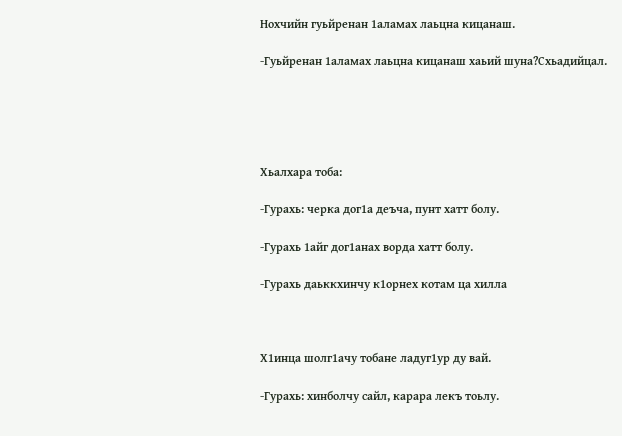Нохчийн гуьйренан 1аламах лаьцна кицанаш.

-Гуьйренан 1аламах лаьцна кицанаш хаьий шуна?Схьадийцал.





Хьалхара тоба:

-Гурахь: черка дог1а деъча, пунт хатт болу.

-Гурахь 1айг дог1анах ворда хатт болу.

-Гурахь даьккхинчу к1орнех котам ца хилла



Х1инца шолг1ачу тобане ладуг1ур ду вай.

-Гурахь: хинболчу сайл, карара лекъ тоьлу.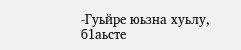-Гуьйре юьзна хуьлу, б1аьсте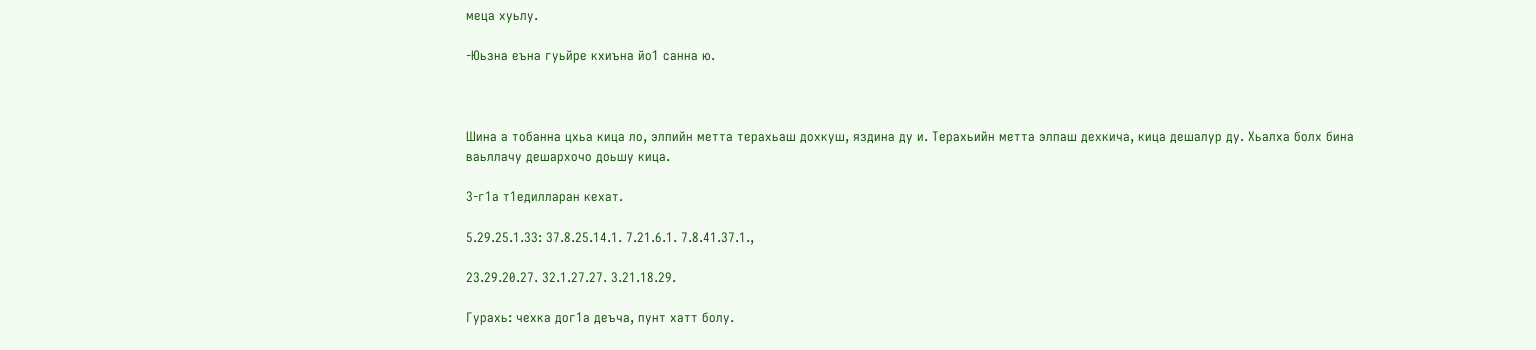меца хуьлу.

-Юьзна еъна гуьйре кхиъна йо1 санна ю.



Шина а тобанна цхьа кица ло, элпийн метта терахьаш дохкуш, яздина ду и. Терахьийн метта элпаш дехкича, кица дешалур ду. Хьалха болх бина ваьллачу дешархочо доьшу кица.

3-г1а т1едилларан кехат.

5.29.25.1.33: 37.8.25.14.1. 7.21.6.1. 7.8.41.37.1.,

23.29.20.27. 32.1.27.27. 3.21.18.29.

Гурахь: чехка дог1а деъча, пунт хатт болу.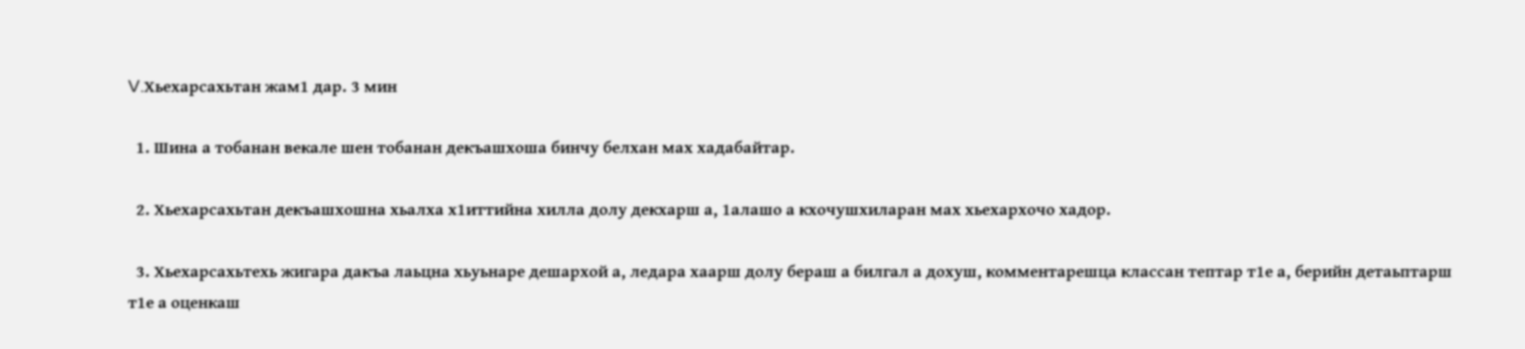V.Хьехарсахьтан жам1 дар. 3 мин

  1. Шина а тобанан векале шен тобанан декъашхоша бинчу белхан мах хадабайтар.

  2. Хьехарсахьтан декъашхошна хьалха х1иттийна хилла долу декхарш а, 1алашо а кхочушхиларан мах хьехархочо хадор.

  3. Хьехарсахьтехь жигара дакъа лаьцна хьуьнаре дешархой а, ледара хаарш долу бераш а билгал а дохуш, комментарешца классан тептар т1е а, берийн детаьптарш т1е а оценкаш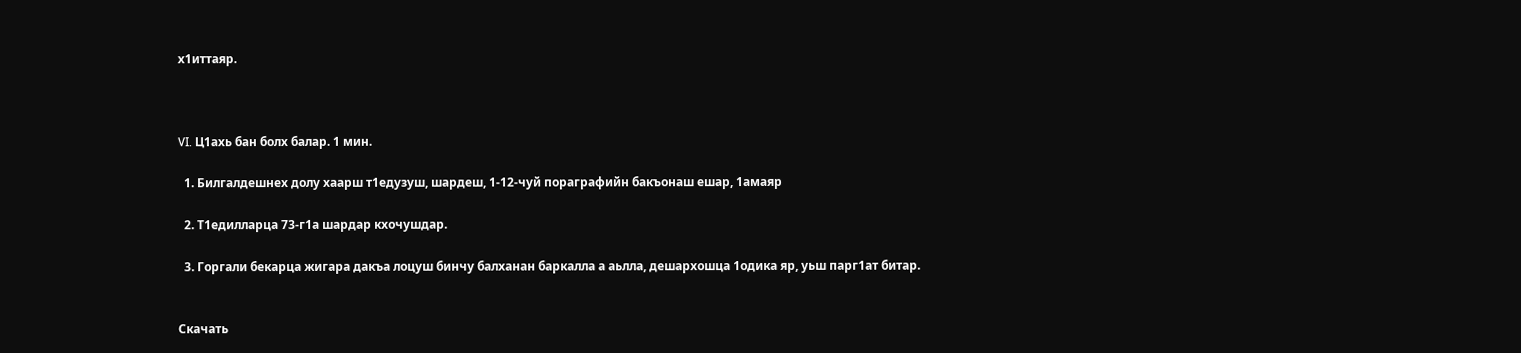х1иттаяр.



VI. Ц1ахь бан болх балар. 1 мин.

  1. Билгалдешнех долу хаарш т1едузуш, шардеш, 1-12-чуй пораграфийн бакъонаш ешар, 1амаяр

  2. Т1едилларца 73-г1а шардар кхочушдар.

  3. Горгали бекарца жигара дакъа лоцуш бинчу балханан баркалла а аьлла, дешархошца 1одика яр, уьш парг1ат битар.


Скачать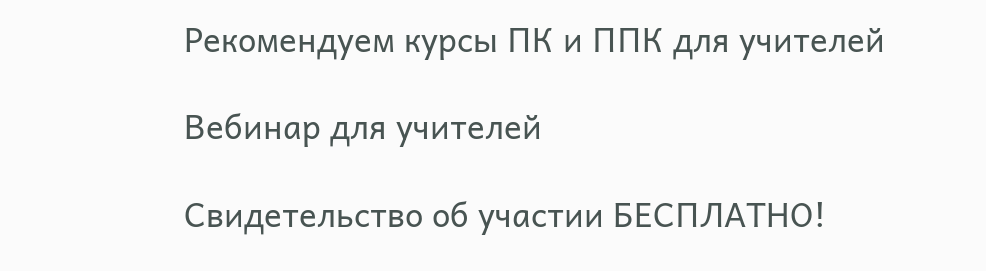Рекомендуем курсы ПК и ППК для учителей

Вебинар для учителей

Свидетельство об участии БЕСПЛАТНО!